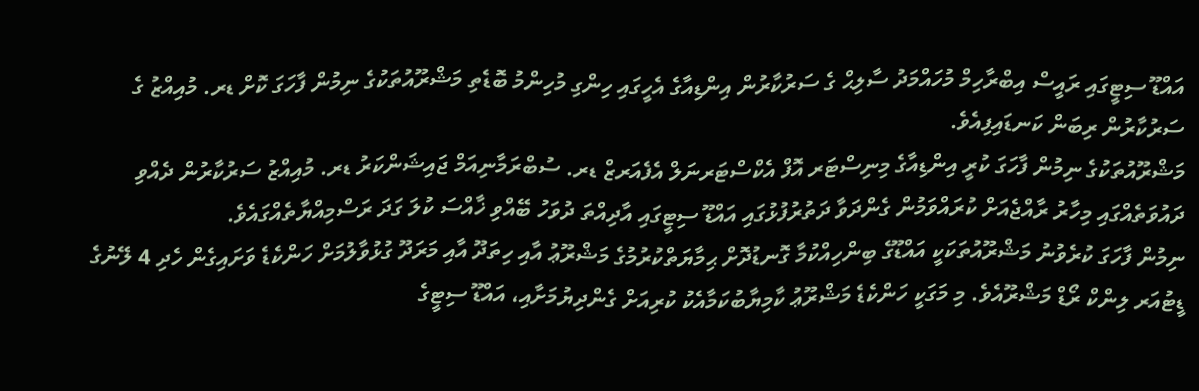އައްޑޫ ސިޓީގައި ރައީސް އިބްރާހިމް މުހައްމަދު ސާލިޙް ގެ ސަރުކާރުން އިންޑިއާގެ އެހީގައި ހިންގި މުހިންމު ބޮޑެތި މަޝްރޫއުތަކުގެ ނިމުން ފާހަގަ ކޮށް ޑރ. މުއިއްޒު ގެ ސަރުކާރުން ރިބަން ކަނޑައިފިއެވެ.
މަޝްރޫއުތަކުގެ ނިމުން ފާހަގަ ކުރީ އިންޑިއާގެ މިނިސްޓަރ އޮފް އެކްސްޓަރނަލް އެފެއަރޒް ޑރ. ސުބްރަމާނިއަމް ޖައިޝަންކަރު ޑރ. މުއިއްޒު ސަރުކާރުން ދެއްވި ދައުވަތެއްގައި މިހާރު ރާއްޖެއަށް ކުރައްވަމުން ގެންދަވާ ދަތުރުފުޅުގައި އައްޑޫ ސިޓީގައި އާދިއްތަ ދުވަހު ބޭއްވި ޚާއްސަ ކުލަ ގަދަ ރަސްމިއްޔާތެއްގައެވެ.
ނިމުން ފާހަގަ ކުރެވުނު މަޝްރޫއުތަކަކީ އައްޑޫގެ ބިންހިއްކުމާ ގޮނޑުދޮށް ޙިމާޔަތްކުރުމުގެ މަޝްރޫޢު އާއި ހިތަދޫ އާއި މަރަދޫ ގުޅުވާލުމަށް ހަންކެޑެ ވަށައިގެން ހެދި 4 ލޭނުގެ ޑީޓުއަރ ލިންކް ރޯޑް މަޝްރޫއެވެ. މި މަގަކީ ހަންކެޑެ މަޝްރޫޢު ކާމިޔާބުކަމާއެކު ކުރިއަށް ގެންދިޔުމަށާއި، އައްޑޫ ސިޓީގެ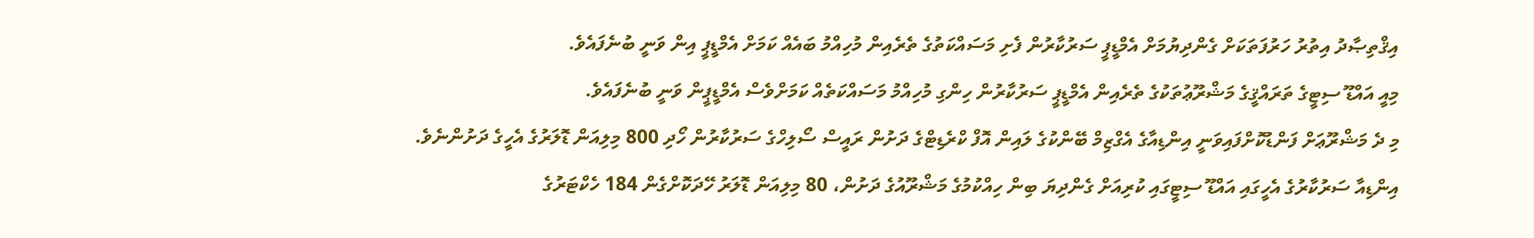އިޤްތިޞާދު އިތުރު ހަރުފަތަކަށް ގެންދިޔުމަށް އެމްޑީޕީ ސަރުކާރުން ފެށި މަސައްކަތުގެ ތެރެއިން މުހިއްމު ބައެއް ކަމަށް އެމްޑީޕީ އިން ވަނީ ބުނެފައެވެ.
މިއީ އައްޑޫ ސިޓީގެ ތަރައްޤީގެ މަޝްރޫޢުތަކުގެ ތެރެއިން އެމްޑީޕީ ސަރުކާރުން ހިންގި މުހިއްމު މަސައްކަތެއް ކަމަށްވެސް އެމްޑީޕީން ވަނީ ބުނެފައެވެ.
މި ދެ މަޝްރޫޢަށް ފަންޑުކޮށްފައިވަނީ އިންޑިއާގެ އެގްޒިމް ބޭންކުގެ ލައިން އޮފް ކްރެޑިޓްގެ ދަށުން ރައީސް ސޯލިހްގެ ސަރުކާރުން ހޯދި 800 މިލިއަން ޑޮލަރުގެ އެހީގެ ދަށުންނެވެ.
އިންޑިއާ ސަރުކާރުގެ އެހީގައި އައްޑޫ ސިޓީގައި ކުރިއަށް ގެންދިޔަ ބިން ހިއްކުމުގެ މަޝްރޫއުގެ ދަށުން، 80 މިލިއަން ޑޮލަރު ހޭދަކޮށްގެން 184 ހެކްޓަރުގެ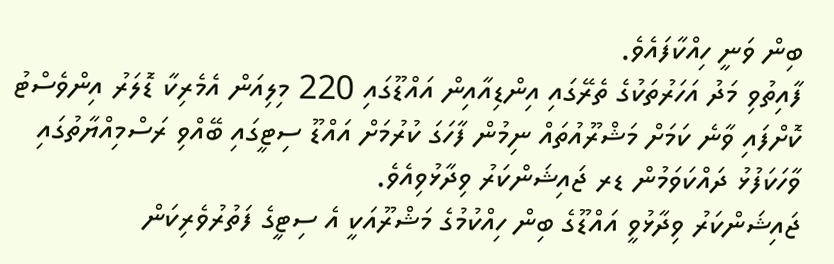ބިން ވަނީ ހިއްކާފައެވެ.
ފާއިތުވި މަދު އަހަރުތަކުގެ ތެރޭގައި އިންޑިއާއިން އައްޑޫގައި 220 މިލިއަން އެމެރިކާ ޑޮލަރު އިންވެސްޓު ކޮށްފައި ވާނެ ކަމަށް މަޝްރޫއުތައް ނިމުން ފާހަގަ ކުރުމަށް އައްޑޫ ސިޓީގައި ބޭއްވި ރަސްމިއްޔާތުގައި ވާހަކަފުޅު ދައްކަވަމުން ޑރ ޖައިޝަންކަރު ވިދާޅުވިއެވެ.
ޖައިޝަންކަރު ވިދާޅުވީ އައްޑޫގެ ބިން ހިއްކުމުގެ މަޝްރޫއަކީ އެ ސިޓީގެ ފަތުރުވެރިކަން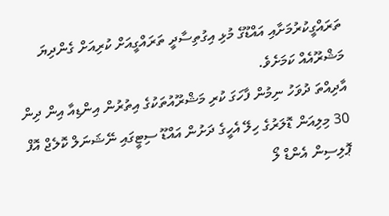ތަރައްގީކުރުމަށާއި އައްޑޫގެ މުޅި އިގުތިސާދީ ތަރައްގީއަށް ކުރިއަށް ގެންދިޔަ މަޝްރޫއެއް ކަމަށެވެ.
އާދިއްތަ ދުވަހު ނިމުން ފާހަގަ ކުރި މަޝްރޫއުތަކުގެ އިތުރުން އިންޑިއާ އިން ދިން 30 މިލިއަން ޑޮލަރުގެ ހިލޭ އެހީގެ ދަށުން އައްޑޫ ސިޓީގައި ނޭޝަނަލް ކޮލެޖް އޮފް ޕޮލިސިން އެންޑް ލޯ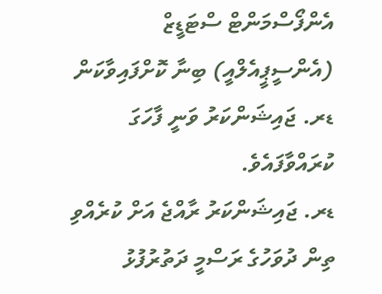އެންފޯސްމަންޓް ސްޓަޑީޒް (އެންސީޕީއެލްއީ) ބިނާ ކޮށްފައިވާކަން ޑރ. ޖައިޝަންކަރު ވަނީ ފާހަގަ ކުރައްވާފައެވެ.
ޑރ. ޖައިޝަންކަރު ރާއްޖެ އަށް ކުރެއްވި ތިން ދުވަހުގެ ރަސްމީ ދަތުރުފުޅު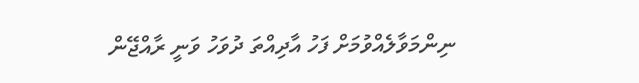ނިންމަވާލެއްވުމަށް ފަހު އާދިއްތަ ދުވަހު ވަނީ ރާއްޖޭން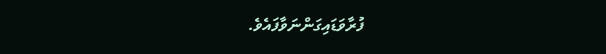ފުރާވަޑައިގަންނަވާފައެވެ.